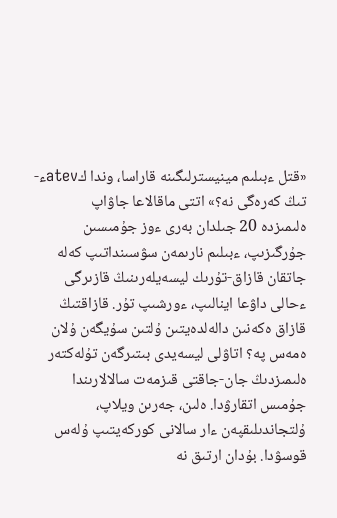«قتل ءبىلىم مينيسترلىگىنە قاراسا، وندا كatevء-تىڭ كەرەگى نە؟» اتتى ماقالاعا جاۋاپ
ەلىمىزدە 20 جىلدان بەرى ءوز جۇمىسىن جۇرگىزىپ، ءبىلىم نارىمەن سۋسىنداتىپ كەلە جاتقان قازاق-تۇرىك ليسەيلەرىنىڭ قازىرگى ءحالى داۋعا اينالىپ، ءورشىپ تۇر. قازاقتىڭ قازاق ەكەنىن دالەلدەيتىن ۇلتىن سۇيگەن ۇلان ەمەس پە؟ اتاۋلى ليسەيدى بىتىرگەن تۇلەكتەر ەلىمىزدىڭ جان-جاقتى قىزمەت سالالارىندا جۇمىس اتقارۋدا. ەلىن، جەرىن ويلاپ، ۇلتجاندىلىقپەن ءار سالانى كوركەيتىپ ۇلەس قوسۋدا. بۇدان ارتىق نە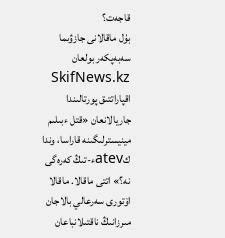قاجەت؟
بۇل ماقالانى جازۋىما سەبەپكەر بولعان SkifNews.kz اقپاراتتىق پورتالىندا جاريالانعان «قتل ءبىلىم مينيسترلىگىنە قاراسا، وندا كatevء-تىڭ كەرەگى نە؟» اتتى ماقالا. ماقالا اۆتورى سەرعالي بالاجان مىرزانىڭ ناقتىلانباعان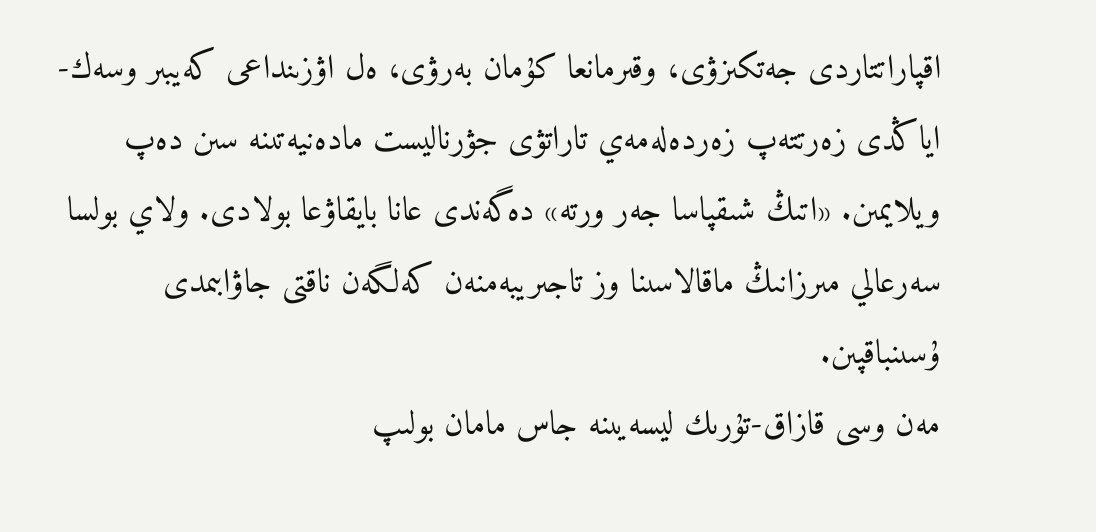اقپاراتتاردى جەتكىزۋى، وقىرمانعا كۇمان بەرۋى، ەل اۋزىنداعى كەيبىر وسەك-اياڭدى زەرتتەپ زەردەلەمەي تاراتۋى جۋرناليست مادەنيەتىنە سىن دەپ ويلايمىن. «اتىڭ شىقپاسا جەر ورتە» دەگەندى عانا بايقاۋعا بولادى. ولاي بولسا سەرعالي مىرزانىڭ ماقالاسىنا وز تاجىريبەمنەن كەلگەن ناقتى جاۋابىمدى ۇسىنباقپىن.
مەن وسى قازاق-تۇرىك ليسەيىنە جاس مامان بولىپ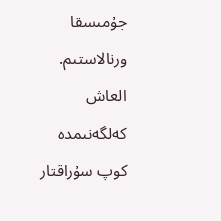جۇمىسقا ورنالاستىم. العاش كەلگەنىمدە كوپ سۇراقتار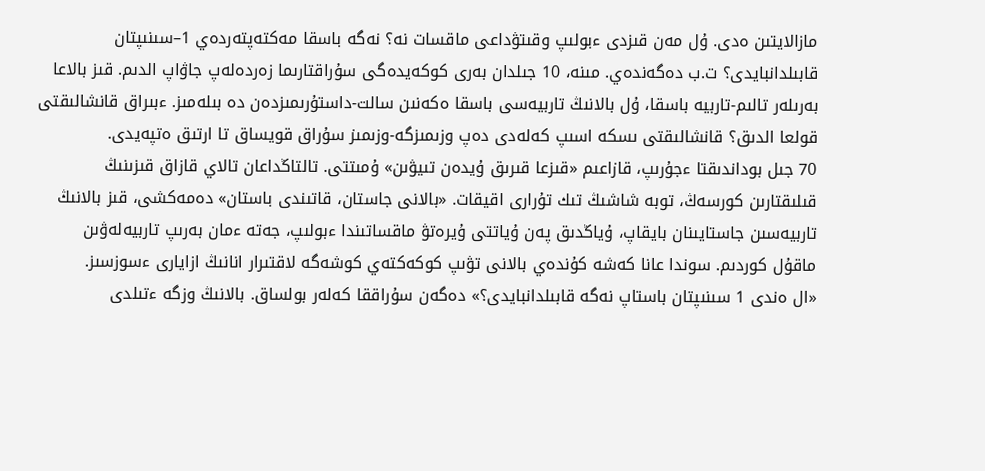مازالايتىن ەدى. ۇل مەن قىزدى ءبولىپ وقىتۋداعى ماقسات نە؟ نەگە باسقا مەكتەپتەردەي 1–سىنىپتان قابىلدانبايدى؟ ت.ب دەگەندەي. مىنە، 10 جىلدان بەرى كوكەيدەگى سۇراقتارىما زەردەلەپ جاۋاپ الدىم. قىز بالاعا بەرىلەر تالىم-تاربيە باسقا، ۇل بالانىڭ تاربيەسى باسقا ەكەنىن سالت-داستۇرىمىزدەن دە بىلەمىز. ءبىراق قانشالىقتى قولعا الدىق؟ قانشالىقتى ىسكە اسىپ كەلەدى دەپ وزىمىزگە-وزىمىز سۇراق قويساق تا ارتىق ەتپەيدى.
70 جىل بوداندىقتا ءجۇرىپ، قازاعىم «قىزعا قىرىق ۇيدەن تىيۋىن» ۇمىتتى. تالتاڭداعان تالاي قازاق قىزىنىڭ قىلىقتارىن كورسەڭ، توبە شاشىڭ تىك تۇرارى اقيقات. «بالانى جاستان، قاتىندى باستان» دەمەكشى، قىز بالانىڭ تاربيەسىن جاستايىنان بايقاپ، ۇياڭدىق پەن ۇياتتى ۇيرەتۋ ماقساتىندا ءبولىپ، جەتە ءمان بەرىپ تاربيەلەۋىن ماقۇل كوردىم. سوندا عانا كەشە كۇندەي بالانى تۋىپ كوكەكتەي كوشەگە لاقتىرار انانىڭ ازايارى ءسوزسىز.
«ال ەندى 1 سىنىپتان باستاپ نەگە قابىلدانبايدى؟» دەگەن سۇراققا كەلەر بولساق. بالانىڭ وزگە ءتىلدى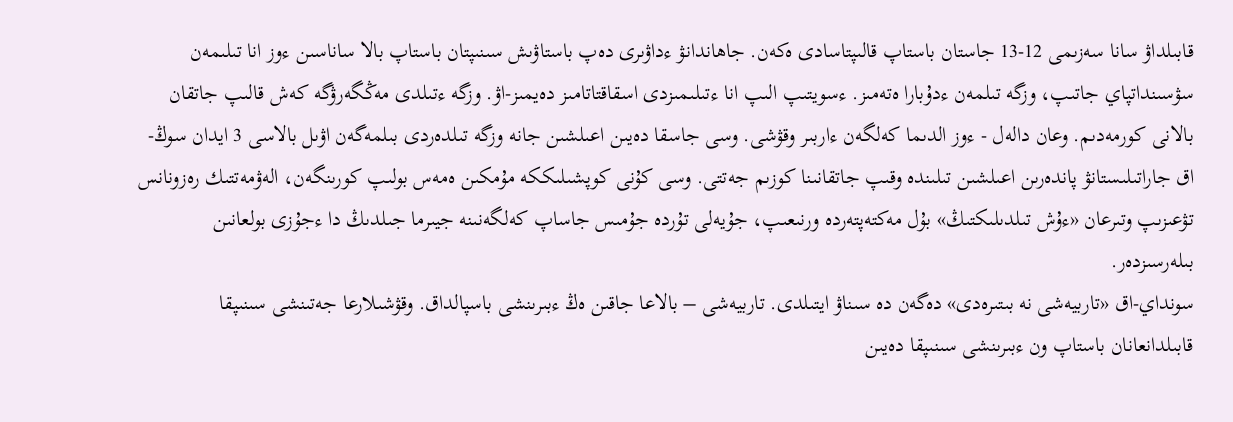قابىلداۋ سانا سەزىمى 12-13 جاستان باستاپ قالىپتاسادى ەكەن. جاھاندانۋ ءداۋىرى دەپ باستاۋىش سىنىپتان باستاپ بالا ساناسىن ءوز انا تىلىمەن سۋسىنداتپاي جاتىپ، وزگە تىلمەن ءدۇبارا ەتەمىز. ءسويتىپ الىپ انا ءتىلىمىزدى اسقاقتاتامىز دەيمىز-اۋ. وزگە ءتىلدى مەڭگەرۋگە كەش قالىپ جاتقان بالانى كورمەدىم. وعان دالەل - ءوز الدىما كەلگەن ءاربىر وقۋشى. وسى جاسقا دەيىن اعىلشىن جانە وزگە تىلدەردى بىلمەگەن اۋىل بالاسى 3 ايدان سوڭ-اق جاراتىلىستانۋ پاندەرىن اعىلشىن تىلىندە وقىپ جاتقانىنا كوزىم جەتتى. وسى كۇنى كوپشىلىككە مۇمكىن ەمەس بولىپ كورىنگەن، الەۋمەتتىك رەزونانس تۋعىزىپ وتىرعان «ءۇش تىلدىلىكتىڭ» بۇل مەكتەپتەردە ورنىعىپ، جۇيەلى تۇردە جۇمىس جاساپ كەلگەنىنە جيىرما جىلدىڭ دا ءجۇزى بولعانىن بىلەرسىزدەر.
سونداي-اق «تاربيەشى نە بىتىرەدى» دەگەن دە سىناۋ ايتىلدى. تاربيەشى – بالاعا جاقىن ەڭ ءبىرىنشى باسپالداق. وقۋشىلارعا جەتىنشى سىنىپقا قابىلدانعانان باستاپ ون ءبىرىنشى سىنىپقا دەيىن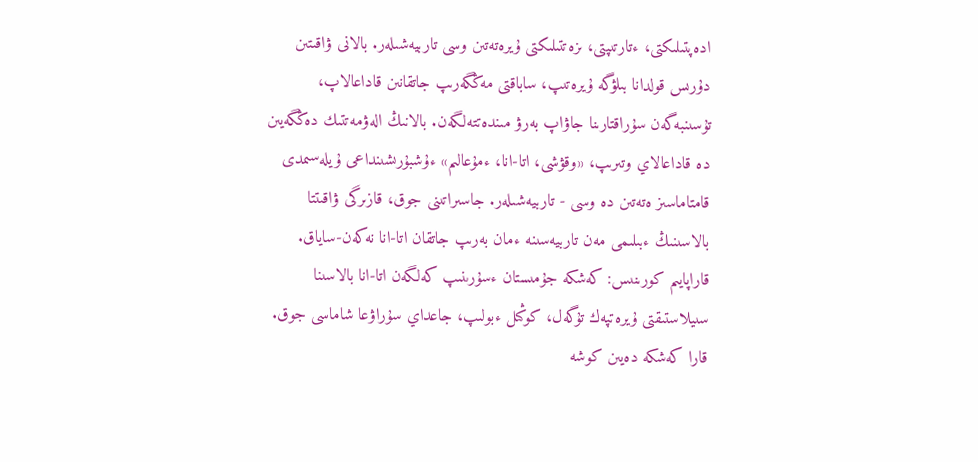ادەپتىلىكتى، ءتارتىپتى، ىزەتتىلىكتى ۇيرەتەتىن وسى تاربيەشىلەر. بالانى ۋاقىتىن دۇرىس قولدانا بىلۋگە ۇيرەتىپ، ساباقتى مەڭگەرىپ جاتقانىن قاداعالاپ، تۇسىنبەگەن سۇراقتارىنا جاۋاپ بەرۋ مىندەتتەلگەن. بالانىڭ الەۋمەتتىك دەڭگەيىن دە قاداعالاي وتىرىپ، «وقۋشى، اتا-انا، ءمۇعالىم» ءۇشبۇرىشىنداعى ۇيلەسىمدى قامتاماسىز ەتەتىن دە وسى - تاربيەشىلەر. جاسىراتىنى جوق، قازىرگى ۋاقىتتا بالاسىنىڭ ءبىلىمى مەن تاربيەسىنە ءمان بەرىپ جاتقان اتا-انا نەكەن-ساياق. قاراپايىم كورىنىس: كەشكە جۇمىستان ءسۇرىنىپ كەلگەن اتا-انا بالاسىنا سىيلاستىقتى ۇيرەتپەك تۇگەل، كوڭىل ءبولىپ، جاعداي سۇراۋعا شاماسى جوق. قارا كەشكە دەيىن كوشە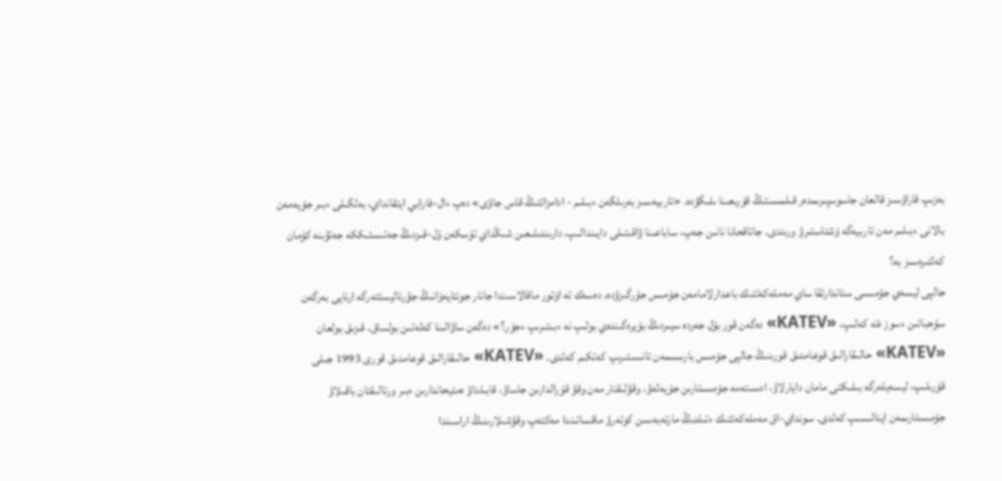بەزىپ قاراۋسىز قالعان جاسوسپىرىمدەر قىلمىستىڭ قۇرىعىنا ىلىگۋدە. «تاربيەسىز بەرىلگەن ءبىلىم - ادامزاتتىڭ قاس جاۋى» دەپ ءال-فارابي ايتقانداي، بەلگىلى ءبىر جۇيەمەن بالانى ءبىلىم مەن تاربيەگە ۇشتاستىرۋ ورىندى. جاتاقحانا نانىن جەپ، ساباعىنا ۋاقىتىلى دايىندالىپ، دارىندىلىعىن شىڭداي تۇسكەن ۇل-قىزدىڭ جەتىستىككە جەتۋىنە كۇمان كەلتىرەسىز بە؟
جالپى ليسەي جۇمىسى ستاندارتقا ساي مەملەكەتتىك باعدارلامامەن جۇمىس جۇرگىزۋدە. دەسەك تە اۆتور ماقالاسىندا جانار جونتايەۆانىڭ جۋرناليستتەرگە ارنايى بەرگەن سۇحباتىن ءسوز ەتە كەلىپ، «KATEV» دەگەن قور بۇل جەردە سيىردىڭ بۇيرەگىندەي بولىپ نە ءبىتىرىپ ءجۇر؟» دەگەن ساۋالىنا كەلەتىن بولساق، قىزىق بولعان «KATEV» حالىقارالىق قوعامدىق قورىنىڭ جالپى جۇمىس بارىسىمەن تانىستىرىپ كەتكىم كەلدى. «KATEV» حالىقارالىق قوعامدىق قورى 1993 جىلى قۇرىلىپ، ليسەيلەرگە بىلىكتى مامان دايارلاۋ، ادىستەمە جۇمىستارىن جۇيەلەۋ، وقۋلىقتار مەن وقۋ قۇرالدارىن جاساۋ، قابىلداۋ ەمتيحاندارىن ءبىر ورتالىقتان باقىلاۋ جۇمىستارىمەن اينالىسىپ كەلدى. سونداي-اق مەملەكەتتىك ءتىلدىڭ مارتەبەسىن كوتەرۋ ماقساتىندا مەكتەپ وقۋشىلارىنىڭ اراسىندا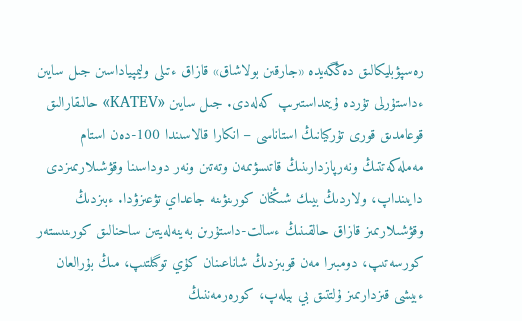رەسپۋبليكالىق دەڭگەيدە «جارقىن بولاشاق» قازاق ءتىلى وليمپياداسىن جىل سايىن ءداستۇرلى تۇردە ۇيىمداستىرىپ كەلەدى. جىل سايىن «KATEV» حالىقارالىق قوعامدىق قورى تۇركيانىڭ استاناسى – انكارا قالاسىندا 100-دەن استام مەملەكەتتىڭ ونەرپازدارىنىڭ قاتىسۋىمەن وتەتىن ونەر دوداسىنا وقۋشىلارىمىزدى دايىنداپ، ولاردىڭ بيىك شىڭنان كورىنۋىنە جاعداي تۋعىزۋدا. ءبىزدىڭ وقۋشىلارىمىز قازاق حالقىنىڭ ءسالت-داستۇرىن بەينەلەيتىن ساحنالىق كورىنىستەر كورسەتىپ، دومبىرا مەن قوبىزدىڭ شاناعىنان كۇي توگىلتىپ، مىڭ بۇرالعان ءبيشى قىزدارىمىز ۇلتتىق بي بيلەپ، كورەرمەننىڭ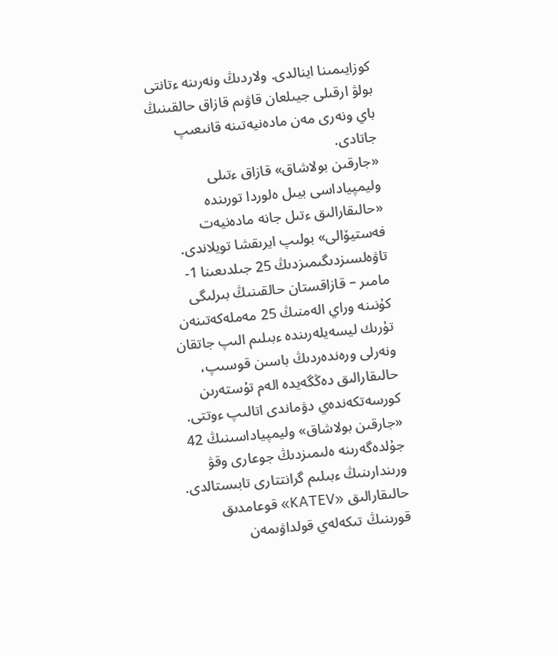كوزايىمىنا اينالدى. ولاردىڭ ونەرىنە ءتانتى بولۋ ارقىلى جيىلعان قاۋىم قازاق حالقىنىڭ باي ونەرى مەن مادەنيەتىنە قانىعىپ جاتادى.
«جارقىن بولاشاق» قازاق ءتىلى وليمپياداسى بيىل ەلوردا تورىندە «حالىقارالىق ءتىل جانە مادەنيەت فەستيۆالى» بولىپ ايرىقشا تويلاندى. تاۋەلسىزدىگىمىزدىڭ 25 جىلدىعىنا 1- مامىر – قازاقستان حالقىنىڭ بىرلىگى كۇنىنە وراي الەمنىڭ 25 مەملەكەتىنەن تۇرىك ليسەيلەرىندە ءبىلىم الىپ جاتقان ونەرلى ورەندەردىڭ باسىن قوسىپ، حالىقارالىق دەڭگەيدە الەم تۇستەرىن كورسەتكەندەي دۋماندى اتالىپ ءوتتى. «جارقىن بولاشاق» وليمپياداسىنىڭ 42 جۇلدەگەرىنە ەلىمىزدىڭ جوعارى وقۋ ورىندارىنىڭ ءبىلىم گرانتتارى تابىستالدى. حالىقارالىق «KATEV» قوعامدىق قورىنىڭ تىكەلەي قولداۋىمەن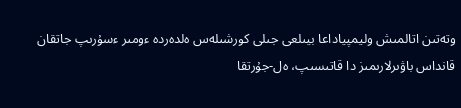وتەتىن اتالمىش وليمپياداعا بيىلعى جىلى كورشىلەس ەلدەردە ءومىر ءسۇرىپ جاتقان قانداس باۋىرلارىمىز دا قاتىسىپ، ەل-جۇرتقا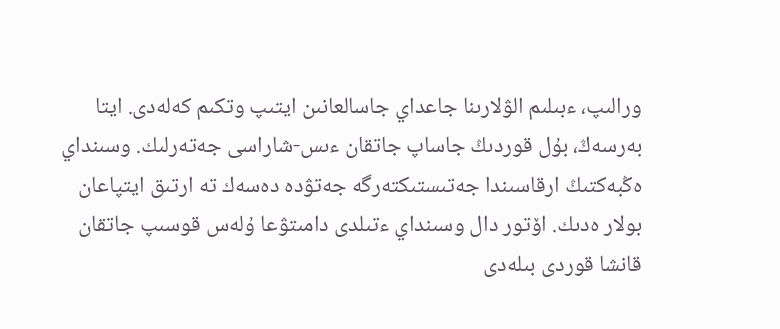ورالىپ، ءبىلىم الۋلارىنا جاعداي جاسالعانىن ايتىپ وتكىم كەلەدى. ايتا بەرسەڭ، بۇل قوردىڭ جاساپ جاتقان ءىس-شاراسى جەتەرلىك. وسىنداي ەڭبەكتىڭ ارقاسىندا جەتىستىكتەرگە جەتۋدە دەسەك تە ارتىق ايتپاعان بولار ەدىك. اۆتور دال وسىنداي ءتىلدى دامىتۋعا ۇلەس قوسىپ جاتقان قانشا قوردى بىلەدى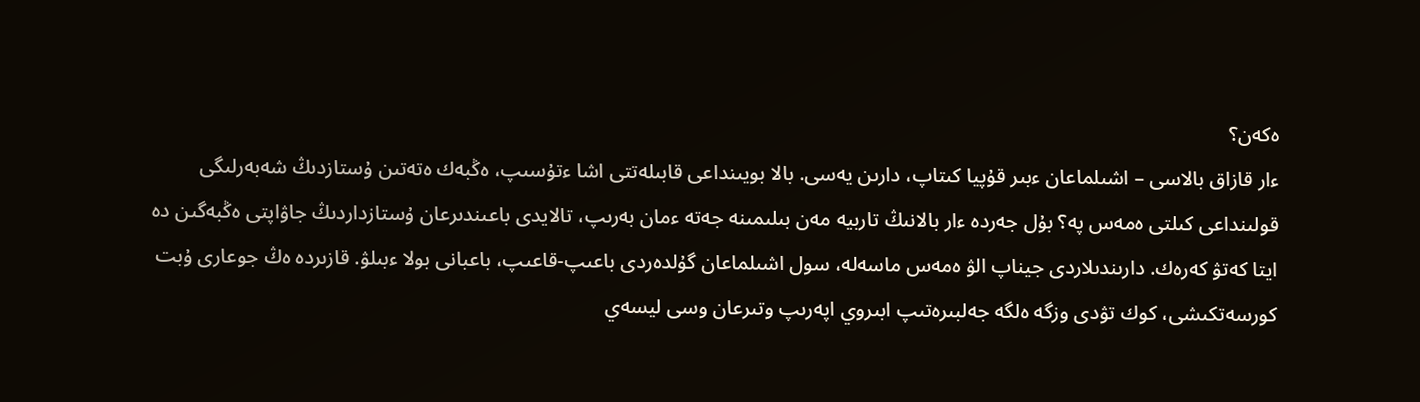ەكەن؟
ءار قازاق بالاسى – اشىلماعان ءبىر قۇپيا كىتاپ، دارىن يەسى. بالا بويىنداعى قابىلەتتى اشا ءتۇسىپ، ەڭبەك ەتەتىن ۇستازدىڭ شەبەرلىگى قولىنداعى كىلتى ەمەس پە؟ بۇل جەردە ءار بالانىڭ تاربيە مەن بىلىمىنە جەتە ءمان بەرىپ، تالايدى باعىندىرعان ۇستازداردىڭ جاۋاپتى ەڭبەگىن دە ايتا كەتۋ كەرەك. دارىندىلاردى جيناپ الۋ ەمەس ماسەلە، سول اشىلماعان گۇلدەردى باعىپ-قاعىپ، باعبانى بولا ءبىلۋ. قازىردە ەڭ جوعارى ۇبت كورسەتكىشى، كوك تۋدى وزگە ەلگە جەلبىرەتىپ ابىروي اپەرىپ وتىرعان وسى ليسەي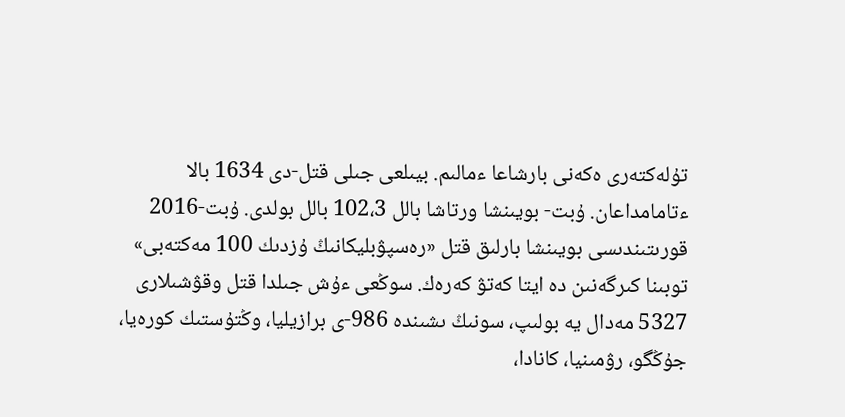تۇلەكتەرى ەكەنى بارشاعا ءمالىم. بيىلعى جىلى قتل-دى 1634 بالا ءتامامداعان. ۇبت- بويىنشا ورتاشا بالل 102،3 بالل بولدى. ۇبت-2016 قورىتىندىسى بويىنشا بارلىق قتل «رەسپۋبليكانىڭ ۇزدىك 100 مەكتەبى» توبىنا كىرگەنىن دە ايتا كەتۋ كەرەك. سوڭعى ءۇش جىلدا قتل وقۋشىلارى 5327 مەدال يە بولىپ، سونىڭ ىشىندە 986-ى برازيليا، وڭتۇستىك كورەيا، جۇڭگو، رۋمىنيا، كانادا،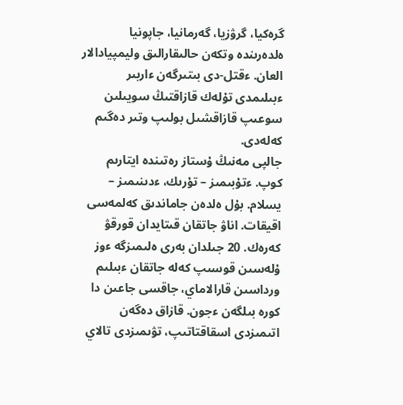گرەكيا، گرۋزيا، گەرمانيا، جاپونيا ەلدەرىندە وتكەن حالىقارالىق وليمپيادالار العان. ءقتل-دى بىتىرگەن ءاربىر ءبىلىمدى تۇلەك قازاقتىڭ سويىلىن سوعىپ قازاقشىل بولىپ وتىر دەگىم كەلەدى.
جالپى مەنىڭ ۇستاز رەتىندە ايتارىم كوپ. ءتۇبىمىز – تۇرىك، ءدىنىمىز – يسلام. بۇل ەلدەن جاماندىق كەلمەسى اقيقات. اناۋ جاتقان قىتايدان قورقۋ كەرەك. 20 جىلدان بەرى ەلىمىزگە ءوز ۇلەسىن قوسىپ كەلە جاتقان ءبىلىم ورداسىن قارالاماي، جاقسى جاعىن دا كورە بىلگەن ءجون. قازاق دەگەن اتىمىزدى اسقاقتاتىپ، تۋىمىزدى تالاي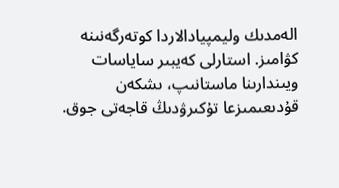الەمدىك وليمپيادالاردا كوتەرگەنىنە كۋامىز. استارلى كەيبىر ساياسات ويىندارىنا ماستانىپ، ىشكەن قۇدىعىمىزعا تۇكىرۋدىڭ قاجەتى جوق.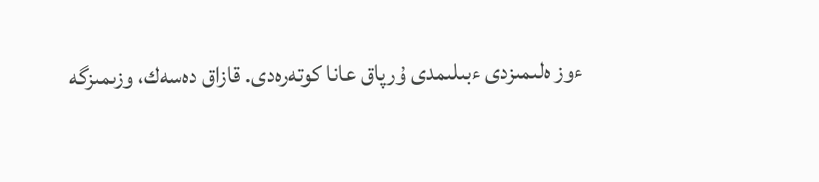ءوز ەلىمىزدى ءبىلىمدى ۇرپاق عانا كوتەرەدى. قازاق دەسەك، وزىمىزگە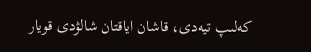كەلىپ تيەدى، قاشان اياقتان شالۋدى قويار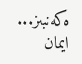ەكەنبىز...
ايمان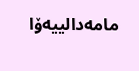مامەدالييەۆا